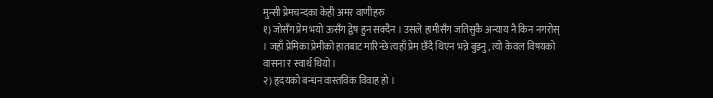मुन्सी प्रेमचन्दका केही अमर वाणीहरु
१) जोसँग प्रेम भयो ऊसँग द्वेष हुन सक्दैन । उसले हामीसँग जतिसुकै अन्याय नै किन नगरोस् । जहाँ प्रेमिका प्रेमीको हातबाट मारिन्छे त्यहाँ प्रेम छँदै थिएन भन्ने बुझ्नु, त्यो केवल विषयको वासना र स्वार्थ थियो ।
२) हृदयको बन्धन वास्तविक विवाह हो ।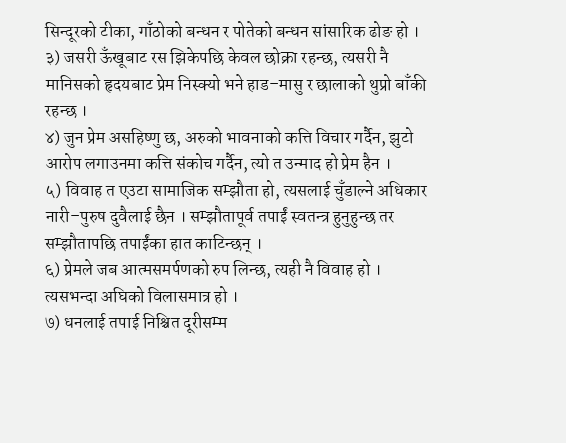सिन्दूरको टीका, गाँठोको बन्धन र पोतेको बन्धन सांसारिक ढोङ हो ।
३) जसरी ऊँखूबाट रस झिकेपछि केवल छोक्रा रहन्छ, त्यसरी नै मानिसको हृदयबाट प्रेम निस्क्यो भने हाड–मासु र छालाको थुप्रो बाँकी रहन्छ ।
४) जुन प्रेम असहिष्णु छ, अरुको भावनाको कत्ति विचार गर्दैन, झुटो आरोप लगाउनमा कत्ति संकोच गर्दैन, त्यो त उन्माद हो प्रेम हैन ।
५) विवाह त एउटा सामाजिक सम्झौता हो, त्यसलाई चुँडाल्ने अधिकार नारी–पुरुष दुवैलाई छैन । सम्झौतापूर्व तपाईं स्वतन्त्र हुनुहुन्छ तर सम्झौतापछि तपाईंका हात काटिन्छन् ।
६) प्रेमले जब आत्मसमर्पणको रुप लिन्छ, त्यही नै विवाह हो । त्यसभन्दा अघिको विलासमात्र हो ।
७) धनलाई तपाई निश्चित दूरीसम्म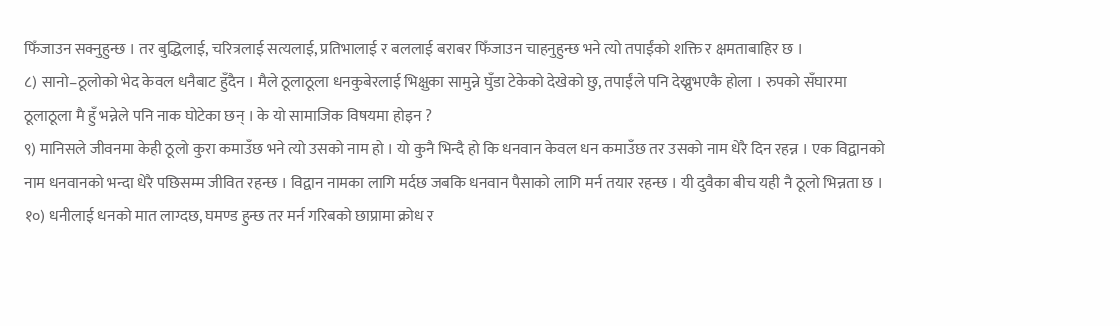फिँजाउन सक्नुहुन्छ । तर बुद्धिलाई, चरित्रलाई सत्यलाई, प्रतिभालाई र बललाई बराबर फिँजाउन चाहनुहुन्छ भने त्यो तपाईंको शक्ति र क्षमताबाहिर छ ।
८) सानो–ठूलोको भेद केवल धनैबाट हुँदैन । मैले ठूलाठूला धनकुबेरलाई भिक्षुका सामुन्ने घुँडा टेकेको देखेको छु, तपाईंले पनि देख्नुभएकै होला । रुपको सँघारमा ठूलाठूला मै हुँ भन्नेले पनि नाक घोटेका छन् । के यो सामाजिक विषयमा होइन ?
९) मानिसले जीवनमा केही ठूलो कुरा कमाउँछ भने त्यो उसको नाम हो । यो कुनै भिन्दै हो कि धनवान केवल धन कमाउँछ तर उसको नाम धेरै दिन रहन्न । एक विद्वानको नाम धनवानको भन्दा धेरै पछिसम्म जीवित रहन्छ । विद्वान नामका लागि मर्दछ जबकि धनवान पैसाको लागि मर्न तयार रहन्छ । यी दुवैका बीच यही नै ठूलो भिन्नता छ ।
१०) धनीलाई धनको मात लाग्दछ, घमण्ड हुन्छ तर मर्न गरिबको छाप्रामा क्रोध र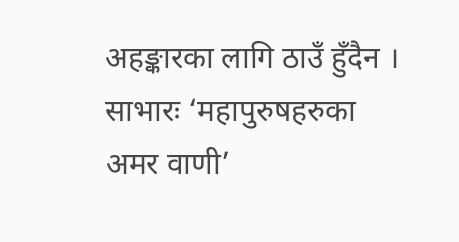अहङ्कारका लागि ठाउँ हुँदैन ।
साभारः ‘महापुरुषहरुका अमर वाणी’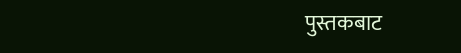पुस्तकबाट